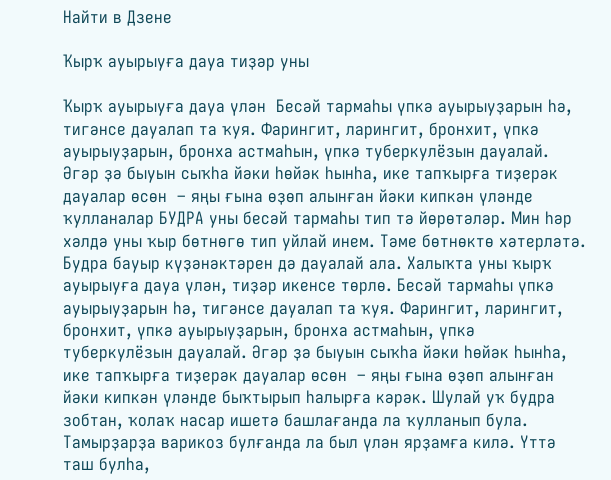Найти в Дзене

Ҡырҡ ауырыуға дауа тиҙәр уны

Ҡырҡ ауырыуға дауа үлән  Бесәй тармаһы үпкә ауырыуҙарын һә, тигәнсе дауалап та ҡуя. Фарингит, ларингит, бронхит, үпкә ауырыуҙарын, бронха астмаһын, үпкә туберкулёзын дауалай.  Әгәр ҙә быуын сыҡһа йәки һөйәк һынһа, ике тапҡырға тиҙерәк дауалар өсөн  – яңы ғына өҙөп алынған йәки кипкән үләнде ҡулланалар БУДРА уны бесәй тармаһы тип тә йөрөтәләр. Мин һәр хәлдә уны ҡыр бөтнөгө тип уйлай инем. Тәме бөтнөктө хәтерләтә. Будра бауыр күҙәнәктәрен дә дауалай ала. Халыҡта уны ҡырҡ ауырыуға дауа үлән, тиҙәр икенсе төрлө. Бесәй тармаһы үпкә ауырыуҙарын һә, тигәнсе дауалап та ҡуя. Фарингит, ларингит, бронхит, үпкә ауырыуҙарын, бронха астмаһын, үпкә туберкулёзын дауалай. Әгәр ҙә быуын сыҡһа йәки һөйәк һынһа, ике тапҡырға тиҙерәк дауалар өсөн  – яңы ғына өҙөп алынған йәки кипкән үләнде быҡтырып һалырға кәрәк. Шулай уҡ будра зобтан, ҡолаҡ насар ишетә башлағанда ла ҡулланып була. Тамырҙарҙа варикоз булғанда ла был үлән ярҙамға килә. Үттә таш булһа,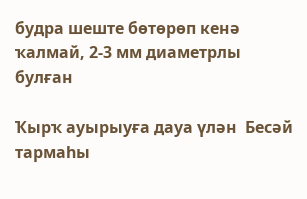будра шеште бөтөрөп кенә ҡалмай, 2-3 мм диаметрлы булған

Ҡырҡ ауырыуға дауа үлән  Бесәй тармаһы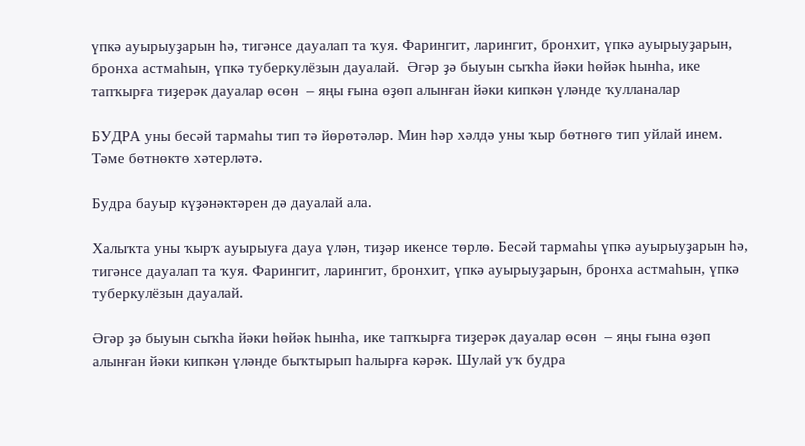үпкә ауырыуҙарын һә, тигәнсе дауалап та ҡуя. Фарингит, ларингит, бронхит, үпкә ауырыуҙарын, бронха астмаһын, үпкә туберкулёзын дауалай.  Әгәр ҙә быуын сыҡһа йәки һөйәк һынһа, ике тапҡырға тиҙерәк дауалар өсөн  – яңы ғына өҙөп алынған йәки кипкән үләнде ҡулланалар

БУДРА уны бесәй тармаһы тип тә йөрөтәләр. Мин һәр хәлдә уны ҡыр бөтнөгө тип уйлай инем. Тәме бөтнөктө хәтерләтә.

Будра бауыр күҙәнәктәрен дә дауалай ала.

Халыҡта уны ҡырҡ ауырыуға дауа үлән, тиҙәр икенсе төрлө. Бесәй тармаһы үпкә ауырыуҙарын һә, тигәнсе дауалап та ҡуя. Фарингит, ларингит, бронхит, үпкә ауырыуҙарын, бронха астмаһын, үпкә туберкулёзын дауалай.

Әгәр ҙә быуын сыҡһа йәки һөйәк һынһа, ике тапҡырға тиҙерәк дауалар өсөн  – яңы ғына өҙөп алынған йәки кипкән үләнде быҡтырып һалырға кәрәк. Шулай уҡ будра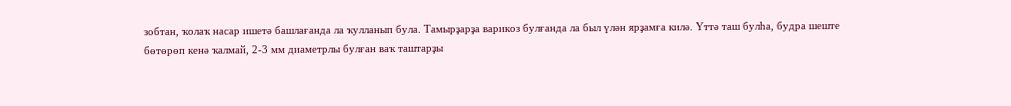зобтан, ҡолаҡ насар ишетә башлағанда ла ҡулланып була. Тамырҙарҙа варикоз булғанда ла был үлән ярҙамға килә. Үттә таш булһа, будра шеште бөтөрөп кенә ҡалмай, 2-3 мм диаметрлы булған ваҡ таштарҙы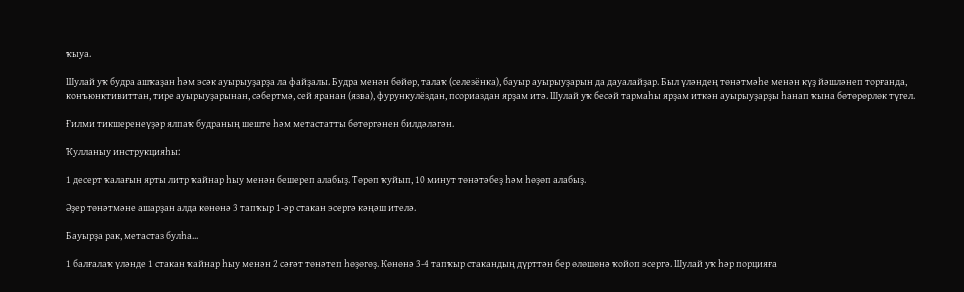ҡыуа.

Шулай уҡ будра ашҡаҙан һәм эсәк ауырыуҙарҙа ла файҙалы. Будра менән бөйөр, талаҡ (селезёнка), бауыр ауырыуҙарын да дауалайҙар. Был үләндең төнәтмәһе менән күҙ йәшләнеп торғанда, конъюнктивиттан, тире ауырыуҙарынан, сәбертмә, сей яранан (язва), фурункулёздан, псориаздан ярҙам итә. Шулай уҡ бесәй тармаһы ярҙам иткән ауырыуҙарҙы һанап ҡына бөтөрөрлөк түгел.

Ғилми тикшеренеүҙәр ялпаҡ будраның шеште һәм метастатты бөтөргәнен билдәләгән.

Ҡулланыу инструкцияһы:

1 десерт ҡалағын ярты литр ҡайнар һыу менән бешереп алабыҙ. Төрөп ҡуйып, 10 минут төнәтәбеҙ һәм һөҙөп алабыҙ.

Әҙер төнәтмәне ашарҙан алда көнөнә 3 тапҡыр 1-әр стакан эсергә кәңәш ителә.

Бауырҙа рак, метастаз булһа...

1 балғалаҡ үләнде 1 стакан ҡайнар һыу менән 2 сәғәт төнәтеп һөҙөгөҙ. Көнөнә 3-4 тапҡыр стакандың дүрттән бер өлөшөнә ҡойоп эсергә. Шулай уҡ һәр порцияға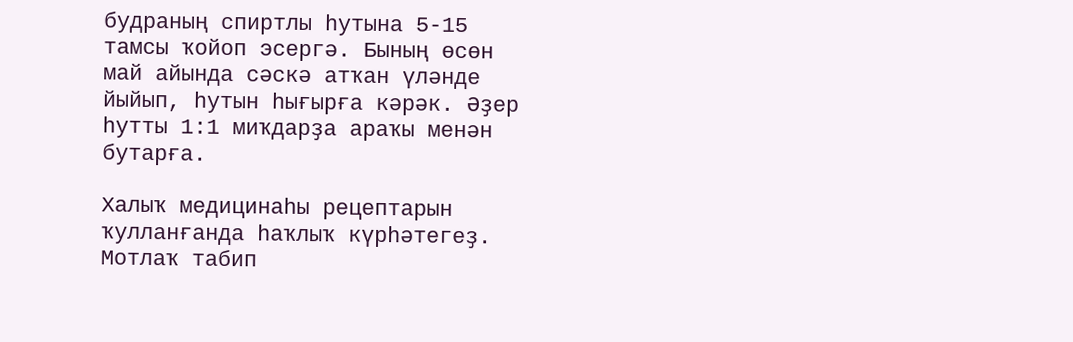будраның спиртлы һутына 5-15 тамсы ҡойоп эсергә. Бының өсөн май айында сәскә атҡан үләнде йыйып, һутын һығырға кәрәк. Әҙер һутты 1:1 миҡдарҙа араҡы менән бутарға.

Халыҡ медицинаһы рецептарын ҡулланғанда һаҡлыҡ күрһәтегеҙ. Мотлаҡ табип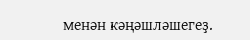менән кәңәшләшегеҙ.